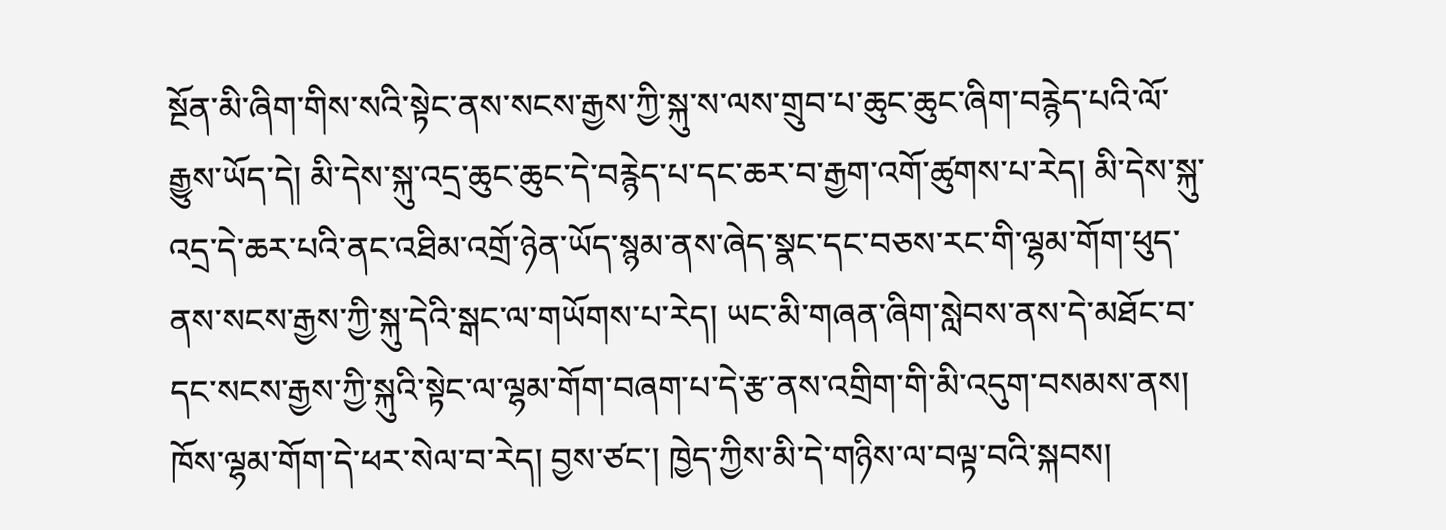སྔོན་མི་ཞིག་གིས་སའི་སྟེང་ནས་སངས་རྒྱས་ཀྱི་སྐུ་ས་ལས་གྲུབ་པ་ཆུང་ཆུང་ཞིག་བརྙེད་པའི་ལོ་རྒྱུས་ཡོད་དེ། མི་དེས་སྐུ་འདྲ་ཆུང་ཆུང་དེ་བརྙེད་པ་དང་ཆར་བ་རྒྱག་འགོ་ཚུགས་པ་རེད། མི་དེས་སྐུ་འདྲ་དེ་ཆར་པའི་ནང་འཐིམ་འགྲོ་ཉེན་ཡོད་སྙམ་ནས་ཞེད་སྣང་དང་བཅས་རང་གི་ལྷམ་གོག་ཕུད་ནས་སངས་རྒྱས་ཀྱི་སྐུ་དེའི་སྒང་ལ་གཡོགས་པ་རེད། ཡང་མི་གཞན་ཞིག་སླེབས་ནས་དེ་མཐོང་བ་དང་སངས་རྒྱས་ཀྱི་སྐུའི་སྟེང་ལ་ལྷམ་གོག་བཞག་པ་དེ་རྩ་ནས་འགྲིག་གི་མི་འདུག་བསམས་ནས། ཁོས་ལྷམ་གོག་དེ་ཕར་སེལ་བ་རེད། བྱས་ཙང་། ཁྱེད་ཀྱིས་མི་དེ་གཉིས་ལ་བལྟ་བའི་སྐབས།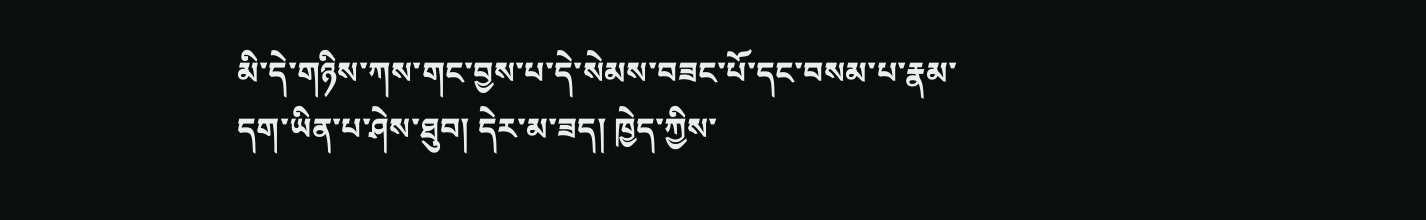མི་དེ་གཉིས་ཀས་གང་བྱས་པ་དེ་སེམས་བཟང་པོ་དང་བསམ་པ་རྣམ་དག་ཡིན་པ་ཤེས་ཐུབ། དེར་མ་ཟད། ཁྱེད་ཀྱིས་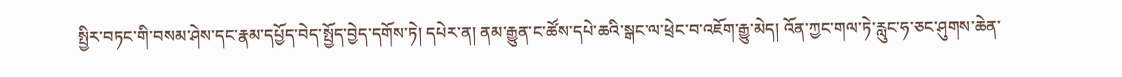སྤྱིར་བཏང་གི་བསམ་ཤེས་དང་རྣམ་དཔྱོད་བེད་སྤྱོད་བྱེད་དགོས་ཏེ། དཔེར་ན། ནམ་རྒྱུན་ང་ཚོས་དཔེ་ཆའི་སྒང་ལ་ཕྲེང་བ་འཇོག་རྒྱུ་མེད། འོན་ཀྱང་གལ་ཏེ་རླུང་ཧ་ཅང་ཤུགས་ཆེན་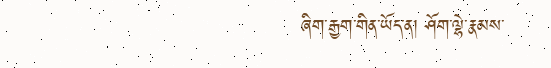ཞིག་རྒྱག་གིན་ཡོད་ན། ཤོག་ལྷེ་རྣམས་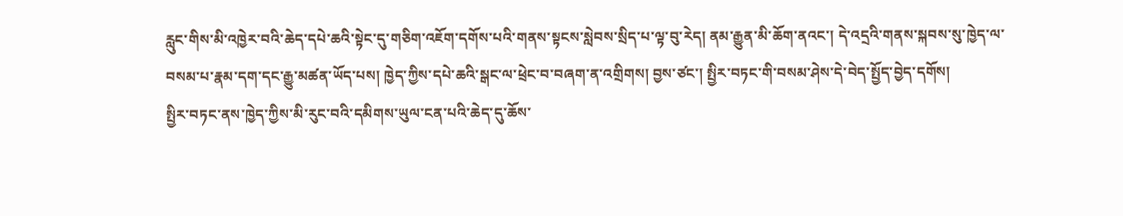རླུང་གིས་མི་འཁྱེར་བའི་ཆེད་དཔེ་ཆའི་སྟེང་དུ་གཅིག་འཇོག་དགོས་པའི་གནས་སྟངས་སླེབས་སྲིད་པ་ལྟ་བུ་རེད། ནམ་རྒྱུན་མི་ཆོག་ནའང་། དེ་འདྲའི་གནས་སྐབས་སུ་ཁྱེད་ལ་བསམ་པ་རྣམ་དག་དང་རྒྱུ་མཚན་ཡོད་པས། ཁྱེད་ཀྱིས་དཔེ་ཆའི་སྒང་ལ་ཕྲེང་བ་བཞག་ན་འགྲིགས། བྱས་ཙང་། སྤྱིར་བཏང་གི་བསམ་ཤེས་དེ་བེད་སྤྱོད་བྱེད་དགོས།
སྤྱིར་བཏང་ནས་ཁྱེད་ཀྱིས་མི་རུང་བའི་དམིགས་ཡུལ་ངན་པའི་ཆེད་དུ་ཆོས་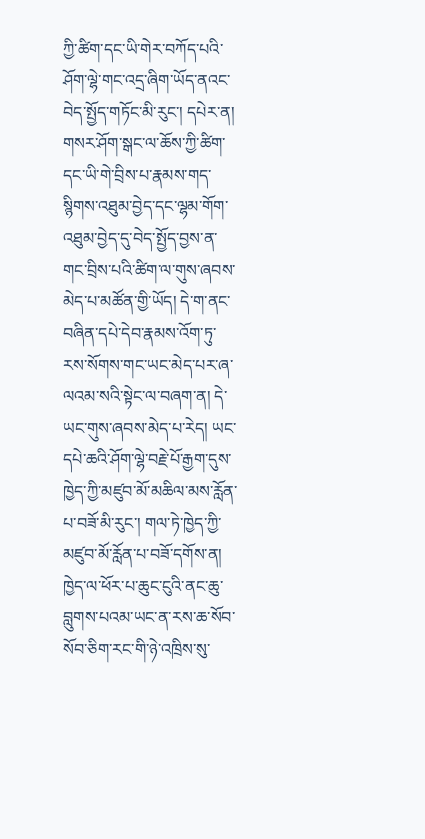ཀྱི་ཚིག་དང་ཡི་གེར་བཀོད་པའི་ཤོག་ལྷེ་གང་འདྲ་ཞིག་ཡོད་ནའང་བེད་སྤྱོད་གཏོང་མི་རུང་། དཔེར་ན། གསར་ཤོག་སྒང་ལ་ཆོས་ཀྱི་ཚིག་དང་ཡི་གེ་བྲིས་པ་རྣམས་གད་སྙིགས་འཐུམ་བྱེད་དང་ལྷམ་གོག་འཐུམ་བྱེད་དུ་བེད་སྤྱོད་བྱས་ན་གང་བྲིས་པའི་ཚིག་ལ་གུས་ཞབས་མེད་པ་མཚོན་གྱི་ཡོད། དེ་ག་ནང་བཞིན་དཔེ་དེབ་རྣམས་འོག་ཏུ་རས་སོགས་གང་ཡང་མེད་པར་ཞ་ལའམ་སའི་སྟེང་ལ་བཞག་ན། དེ་ཡང་གུས་ཞབས་མེད་པ་རེད། ཡང་དཔེ་ཆའི་ཤོག་ལྷེ་བརྗེ་པོ་རྒྱག་དུས་ཁྱེད་ཀྱི་མཛུབ་མོ་མཆིལ་མས་རློན་པ་བཟོ་མི་རུང་། གལ་ཏེ་ཁྱེད་ཀྱི་མཛུབ་མོ་རློན་པ་བཟོ་དགོས་ན། ཁྱེད་ལ་ཕོར་པ་ཆུང་ངུའི་ནང་ཆུ་བླུགས་པའམ་ཡང་ན་རས་ཆ་སོབ་སོབ་ཅིག་རང་གི་ཉེ་འཁྲིས་སུ་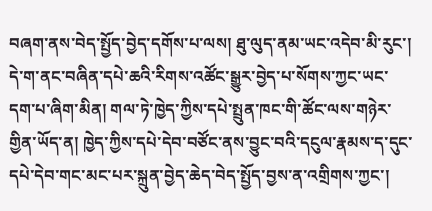བཞག་ནས་བེད་སྤྱོད་བྱེད་དགོས་པ་ལས། ཐུ་ལུད་ནམ་ཡང་འདེབ་མི་རུང་། དེ་ག་ནང་བཞིན་དཔེ་ཆའི་རིགས་འཚོང་སྒྱུར་བྱེད་པ་སོགས་ཀྱང་ཡང་དག་པ་ཞིག་མིན། གལ་ཏེ་ཁྱེད་ཀྱིས་དཔེ་སྤྲུན་ཁང་གི་ཚོང་ལས་གཉེར་གྱིན་ཡོད་ན། ཁྱེད་ཀྱིས་དཔེ་དེབ་བཙོང་ནས་བྱུང་བའི་དངུལ་རྣམས་ད་དུང་དཔེ་དེབ་གང་མང་པར་སྐྲུན་བྱེད་ཆེད་བེད་སྤྱོད་བྱས་ན་འགྲིགས་ཀྱང་།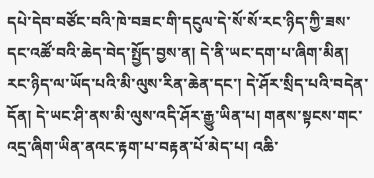དཔེ་དེབ་བཙོང་བའི་ཁེ་བཟང་གི་དངུལ་དེ་སོ་སོ་རང་ཉིད་ཀྱི་ཟས་དང་འཚོ་བའི་ཆེད་བེད་སྤྱོད་བྱས་ན། དེ་ནི་ཡང་དག་པ་ཞིག་མིན།
རང་ཉིད་ལ་ཡོད་པའི་མི་ལུས་རིན་ཆེན་དང་། དེ་ཤོར་སྲིད་པའི་བདེན་དོན། དེ་ཡང་ཤི་ནས་མི་ལུས་འདི་ཤོར་རྒྱུ་ཡིན་པ། གནས་སྟངས་གང་འདྲ་ཞིག་ཡིན་ནའང་རྟག་པ་བརྟན་པོ་མེད་པ། འཆི་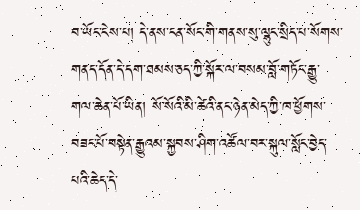བ་ཡོང་ངེས་པ། དེ་ནས་ངན་སོང་གི་གནས་སུ་ལྷུང་སྲིད་པ་སོགས་གནད་དོན་དེ་དག་ཐམས་ཅད་ཀྱི་སྐོར་ལ་བསམ་བློ་གཏོང་རྒྱུ་གལ་ཆེན་པོ་ཡིན། སོ་སོའི་མི་ཚེའི་ནང་ཉེན་མེད་ཀྱི་ཁ་ཕྱོགས་བཟང་པོ་བསྟེན་རྒྱུའམ་སྐྱབས་ཤིག་འཚོལ་བར་སྐུལ་སློང་བྱེད་པའི་ཆེད་དེ་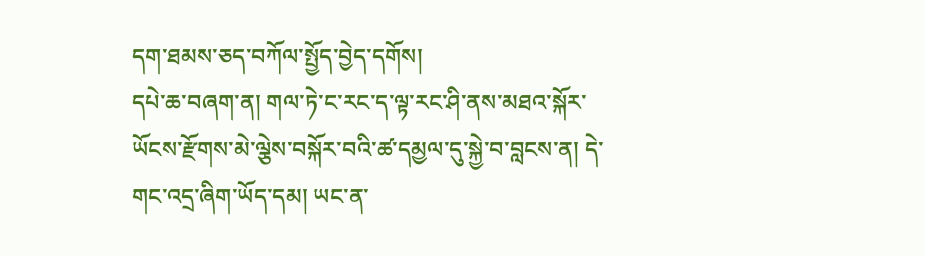དག་ཐམས་ཅད་བཀོལ་སྤྱོད་བྱེད་དགོས།
དཔེ་ཆ་བཞག་ན། གལ་ཏེ་ང་རང་ད་ལྟ་རང་ཤི་ནས་མཐའ་སྐོར་ཡོངས་རྫོགས་མེ་ལྕེས་བསྐོར་བའི་ཚ་དམྱལ་དུ་སྐྱེ་བ་བླངས་ན། དེ་གང་འདྲ་ཞིག་ཡོད་དམ། ཡང་ན་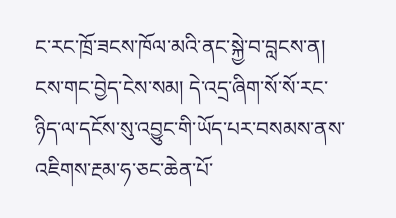ང་རང་ཁྲོ་ཟངས་ཁོལ་མའི་ནང་སྐྱེ་བ་བླངས་ན། ངས་གང་བྱེད་ངེས་སམ། དེ་འདྲ་ཞིག་སོ་སོ་རང་ཉིད་ལ་དངོས་སུ་འབྱུང་གི་ཡོད་པར་བསམས་ནས་འཇིགས་རྔམ་ཧ་ཅང་ཆེན་པོ་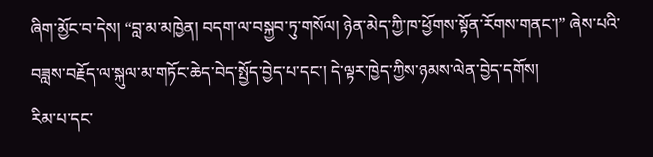ཞིག་མྱོང་བ་དེས། “བླ་མ་མཁྱེན། བདག་ལ་བསྐྱབ་ཏུ་གསོལ། ཉེན་མེད་ཀྱི་ཁ་ཕྱོགས་སྟོན་རོགས་གནང་།” ཞེས་པའི་བཟླས་བརྗོད་ལ་སྐུལ་མ་གཏོང་ཆེད་བེད་སྤྱོད་བྱེད་པ་དང་། དེ་ལྟར་ཁྱེད་ཀྱིས་ཉམས་ལེན་བྱེད་དགོས།
རིམ་པ་དང་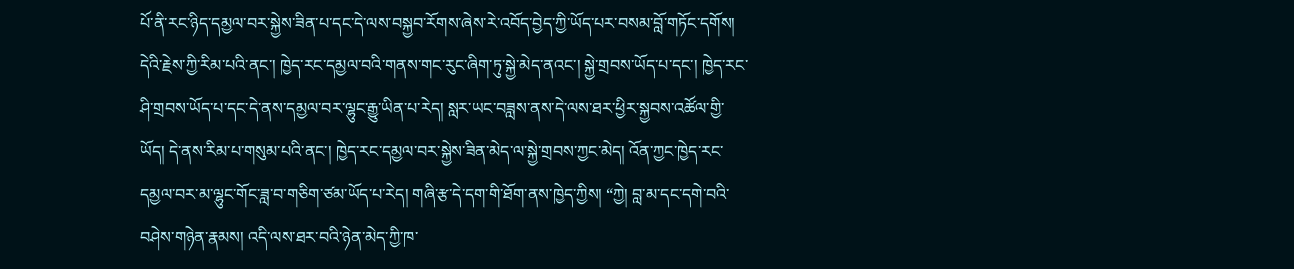པོ་ནི་རང་ཉིད་དམྱལ་བར་སྐྱེས་ཟིན་པ་དང་དེ་ལས་བསྐྱབ་རོགས་ཞེས་རེ་འབོད་བྱེད་ཀྱི་ཡོད་པར་བསམ་བློ་གཏོང་དགོས། དེའི་རྗེས་ཀྱི་རིམ་པའི་ནང་། ཁྱེད་རང་དམྱལ་བའི་གནས་གང་རུང་ཞིག་ཏུ་སྐྱེ་མེད་ནའང་། སྐྱེ་གྲབས་ཡོད་པ་དང་། ཁྱེད་རང་ཤི་གྲབས་ཡོད་པ་དང་དེ་ནས་དམྱལ་བར་ལྷུང་རྒྱུ་ཡིན་པ་རེད། སླར་ཡང་བཟླས་ནས་དེ་ལས་ཐར་ཕྱིར་སྐྱབས་འཚོལ་གྱི་ཡོད། དེ་ནས་རིམ་པ་གསུམ་པའི་ནང་། ཁྱེད་རང་དམྱལ་བར་སྐྱེས་ཟིན་མེད་ལ་སྐྱེ་གྲབས་ཀྱང་མེད། འོན་ཀྱང་ཁྱེད་རང་དམྱལ་བར་མ་ལྷུང་གོང་ཟླ་བ་གཅིག་ཙམ་ཡོད་པ་རེད། གཞི་རྩ་དེ་དག་གི་ཐོག་ནས་ཁྱེད་ཀྱིས། “ཀྱེ། བླ་མ་དང་དགེ་བའི་བཤེས་གཉེན་རྣམས། འདི་ལས་ཐར་བའི་ཉེན་མེད་ཀྱི་ཁ་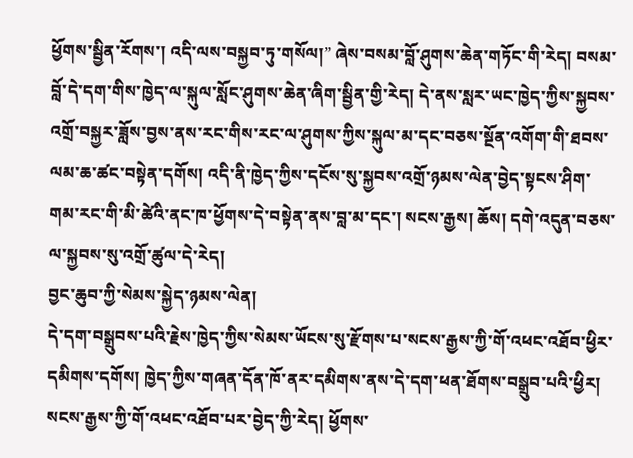ཕྱོགས་སྦྱིན་རོགས་། འདི་ལས་བསྐྱབ་ཏུ་གསོལ།” ཞེས་བསམ་བློ་ཤུགས་ཆེན་གཏོང་གི་རེད། བསམ་བློ་དེ་དག་གིས་ཁྱེད་ལ་སྐུལ་སློང་ཤུགས་ཆེན་ཞིག་སྦྱིན་གྱི་རེད། དེ་ནས་སླར་ཡང་ཁྱེད་ཀྱིས་སྐྱབས་འགྲོ་བསྐྱར་ཟློས་བྱས་ནས་རང་གིས་རང་ལ་ཤུགས་ཀྱིས་སྐུལ་མ་དང་བཅས་སྔོན་འགོག་གི་ཐབས་ལམ་ཆ་ཚང་བསྟེན་དགོས། འདི་ནི་ཁྱེད་ཀྱིས་དངོས་སུ་སྐྱབས་འགྲོ་ཉམས་ལེན་བྱེད་སྟངས་ཤིག་གམ་རང་གི་མི་ཚེའི་ནང་ཁ་ཕྱོགས་དེ་བསྟེན་ནས་བླ་མ་དང་། སངས་རྒྱས། ཆོས། དགེ་འདུན་བཅས་ལ་སྐྱབས་སུ་འགྲོ་ཚུལ་དེ་རེད།
བྱང་ཆུབ་ཀྱི་སེམས་སྐྱེད་ཉམས་ལེན།
དེ་དག་བསྒྲུབས་པའི་རྗེས་ཁྱེད་ཀྱིས་སེམས་ཡོངས་སུ་རྫོགས་པ་སངས་རྒྱས་ཀྱི་གོ་འཕང་འཐོབ་ཕྱིར་དམིགས་དགོས། ཁྱེད་ཀྱིས་གཞན་དོན་ཁོ་ནར་དམིགས་ནས་དེ་དག་ཕན་ཐོགས་བསྒྲུབ་པའི་ཕྱིར། སངས་རྒྱས་ཀྱི་གོ་འཕང་འཐོབ་པར་བྱེད་ཀྱི་རེད། ཕྱོགས་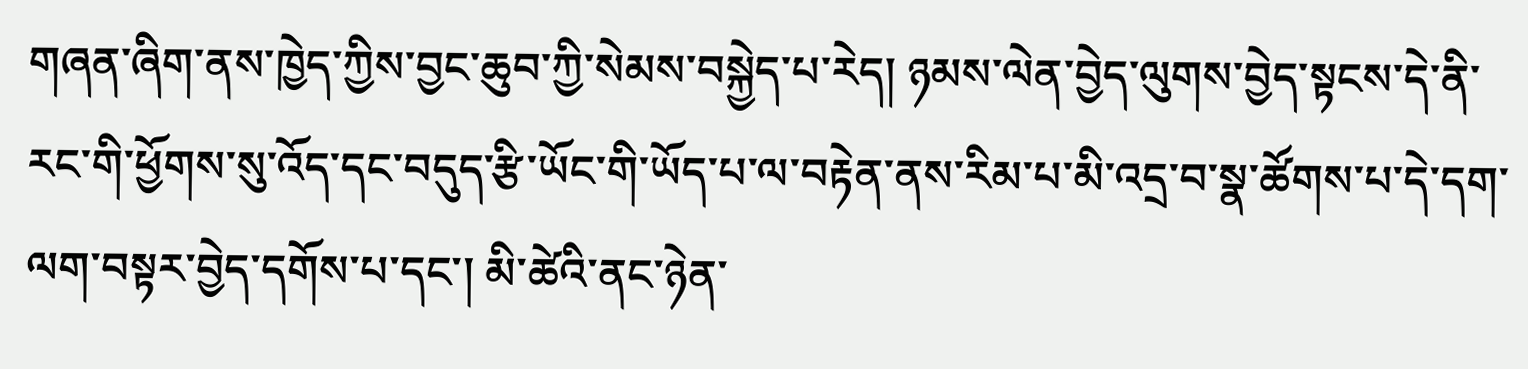གཞན་ཞིག་ནས་ཁྱེད་ཀྱིས་བྱང་ཆུབ་ཀྱི་སེམས་བསྐྱེད་པ་རེད། ཉམས་ལེན་བྱེད་ལུགས་བྱེད་སྟངས་དེ་ནི་རང་གི་ཕྱོགས་སུ་འོད་དང་བདུད་རྩི་ཡོང་གི་ཡོད་པ་ལ་བརྟེན་ནས་རིམ་པ་མི་འདྲ་བ་སྣ་ཚོགས་པ་དེ་དག་ལག་བསྟར་བྱེད་དགོས་པ་དང་། མི་ཚེའི་ནང་ཉེན་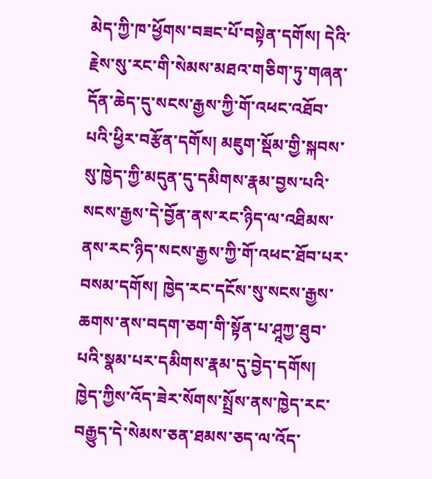མེད་ཀྱི་ཁ་ཕྱོགས་བཟང་པོ་བསྟེན་དགོས། དེའི་རྗེས་སུ་རང་གི་སེམས་མཐའ་གཅིག་ཏུ་གཞན་དོན་ཆེད་དུ་སངས་རྒྱས་ཀྱི་གོ་འཕང་འཐོབ་པའི་ཕྱིར་བརྩོན་དགོས། མཇུག་སྡོམ་གྱི་སྐབས་སུ་ཁྱེད་ཀྱི་མདུན་དུ་དམིགས་རྣམ་བྱས་པའི་སངས་རྒྱས་དེ་བྱོན་ནས་རང་ཉིད་ལ་འཐིམས་ནས་རང་ཉིད་སངས་རྒྱས་ཀྱི་གོ་འཕང་ཐོབ་པར་བསམ་དགོས། ཁྱེད་རང་དངོས་སུ་སངས་རྒྱས་ཆགས་ནས་བདག་ཅག་གི་སྟོན་པ་ཤཱཀྱ་ཐུབ་པའི་སྣམ་པར་དམིགས་རྣམ་དུ་བྱེད་དགོས། ཁྱེད་ཀྱིས་འོད་ཟེར་སོགས་སྤྲོས་ནས་ཁྱེད་རང་བརྒྱུད་དེ་སེམས་ཅན་ཐམས་ཅད་ལ་འོད་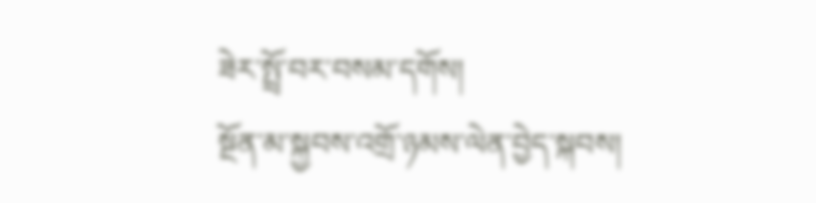ཟེར་སྤྲོ་བར་བསམ་དགོས།
སྔོན་མ་སྐྱབས་འགྲོ་ཉམས་ལེན་བྱེད་སྐབས།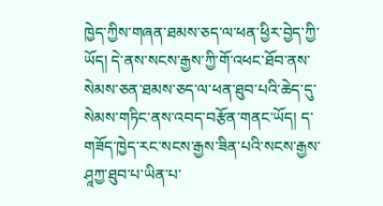ཁྱེད་ཀྱིས་གཞན་ཐམས་ཅད་ལ་ཕན་ཕྱིར་བྱེད་ཀྱི་ཡོད། དེ་ནས་སངས་རྒྱས་ཀྱི་གོ་འཕང་ཐོབ་ནས་སེམས་ཅན་ཐམས་ཅད་ལ་ཕན་ཐུབ་པའི་ཆེད་དུ་སེམས་གཏིང་ནས་འབད་བརྩོན་གནང་ཡོད། ད་གཟོད་ཁྱེད་རང་སངས་རྒྱས་ཟིན་པའི་སངས་རྒྱས་ཤཱཀྱ་ཐུབ་པ་ཡིན་པ་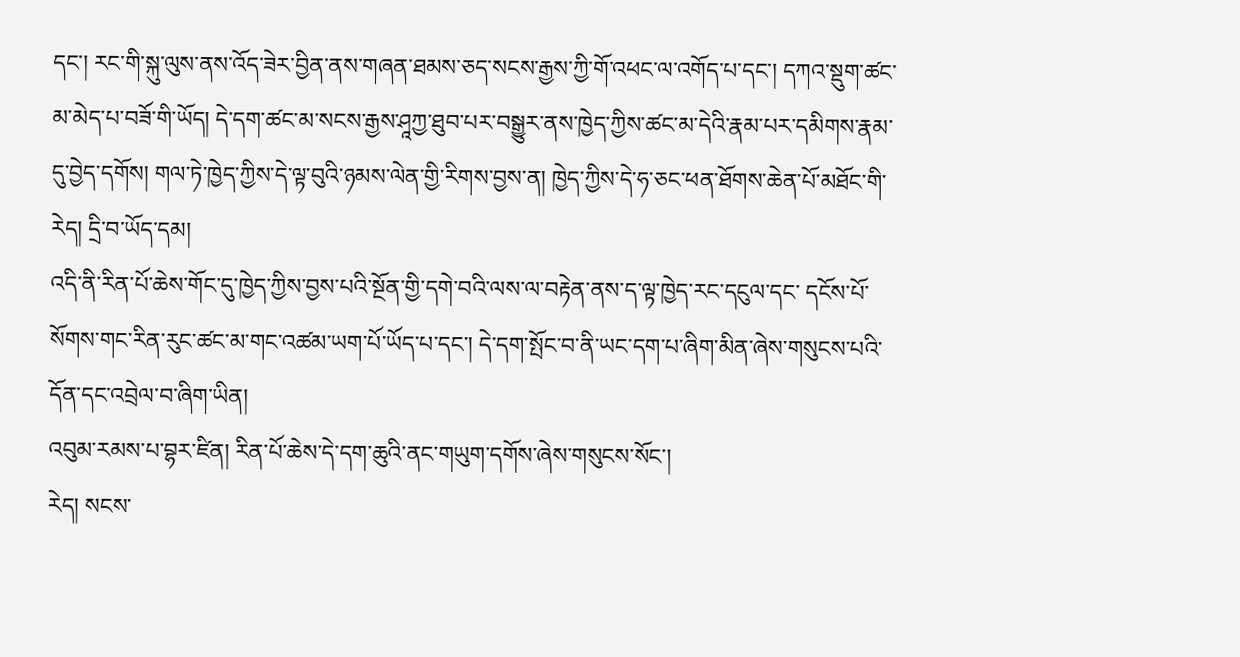དང་། རང་གི་སྐུ་ལུས་ནས་འོད་ཟེར་བྱིན་ནས་གཞན་ཐམས་ཅད་སངས་རྒྱས་ཀྱི་གོ་འཕང་ལ་འགོད་པ་དང་། དཀའ་སྡུག་ཚང་མ་མེད་པ་བཟོ་གི་ཡོད། དེ་དག་ཚང་མ་སངས་རྒྱས་ཤཱཀྱ་ཐུབ་པར་བསྒྱུར་ནས་ཁྱེད་ཀྱིས་ཚང་མ་དེའི་རྣམ་པར་དམིགས་རྣམ་དུ་བྱེད་དགོས། གལ་ཏེ་ཁྱེད་ཀྱིས་དེ་ལྟ་བུའི་ཉམས་ལེན་གྱི་རིགས་བྱས་ན། ཁྱེད་ཀྱིས་དེ་ཧ་ཅང་ཕན་ཐོགས་ཆེན་པོ་མཐོང་གི་རེད། དྲི་བ་ཡོད་དམ།
འདི་ནི་རིན་པོ་ཆེས་གོང་དུ་ཁྱེད་ཀྱིས་བྱས་པའི་སྔོན་གྱི་དགེ་བའི་ལས་ལ་བརྟེན་ནས་ད་ལྟ་ཁྱེད་རང་དངུལ་དང་ དངོས་པོ་སོགས་གང་རིན་རུང་ཚང་མ་གང་འཚམ་ཡག་པོ་ཡོད་པ་དང་། དེ་དག་སྤོང་བ་ནི་ཡང་དག་པ་ཞིག་མིན་ཞེས་གསུངས་པའི་དོན་དང་འབྲེལ་བ་ཞིག་ཡིན།
འབུམ་རམས་པ་བྷར་ཛིན། རིན་པོ་ཆེས་དེ་དག་ཆུའི་ནང་གཡུག་དགོས་ཞེས་གསུངས་སོང་།
རེད། སངས་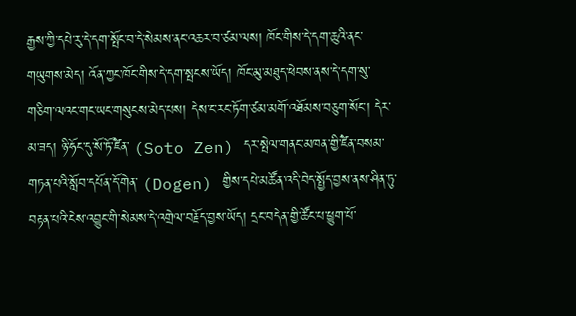རྒྱས་ཀྱི་དཔེ་རུ་དེ་དག་སྤོང་བ་དེ་སེམས་ནང་འཆར་བ་ཙམ་ལས། ཁོང་གིས་དེ་དག་ཆུའི་ནང་གཡུགས་མེད། འོན་ཀྱང་ཁོང་གིས་དེ་དག་སྤངས་ཡོད། ཁོང་མུ་མཐུད་ཕེབས་ནས་དེ་དག་སུ་གཅིག་ལའང་གང་ཡང་གསུངས་མེད་པས། དེས་ང་རང་ཏོག་ཙམ་མགོ་འཐོམས་བཅུག་སོང་། དེར་མ་ཟད། ཉི་ཧོང་དུ་སོ་ཏོ་ཛཻན་ (Soto Zen) དར་སྤེལ་གནང་མཁན་གྱི་ཛཻན་བསམ་གཏན་པའི་སློབ་དཔོན་དོ་གེན་ (Dogen) གྱིས་དཔེ་མཚོན་འདི་བེད་སྤྱོད་བྱས་ནས་ཤིན་ཏུ་བརྟན་པའི་ངེས་འབྱུང་གི་སེམས་དེ་འགྲེལ་བརྗོད་བྱས་ཡོད། དྲང་བདེན་གྱི་ཚོང་པ་ཕྱུག་པོ་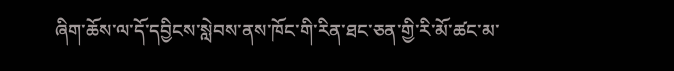ཞིག་ཆོས་ལ་དོ་དབྱིངས་སླེབས་ནས་ཁོང་གི་རིན་ཐང་ཅན་གྱི་རི་མོ་ཚང་མ་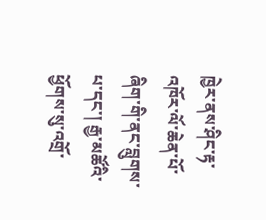ཁྱེར་ནས་ཤིང་རྟ་འཁོར་ལོ་ཆེན་པོ་ཞིག་གི་ནང་བླུགས་པ་དང་། རྒྱ་མཚོའི་ཕྱོགས་སུ་འགྲོ་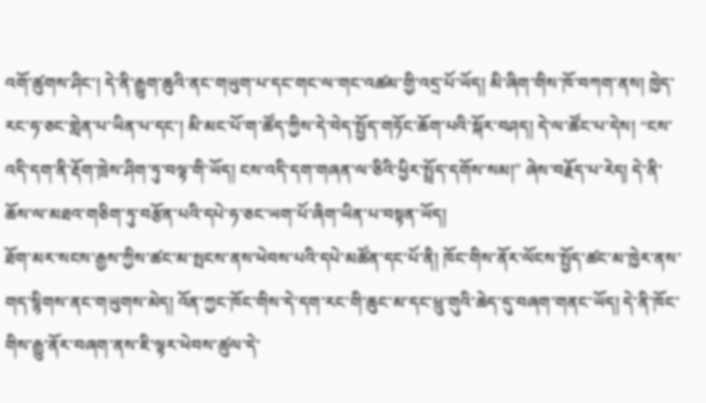འགོ་ཚུགས་ཤིང་། དེ་ནི་རྒྱུག་ཆུའི་ནང་གཡུག་པ་དང་གང་ལ་གང་འཚམ་གྱི་འདྲ་པོ་ཡོད། མི་ཞིག་གིས་ཁོ་བཀག་ནས། ཁྱེད་རང་ཧ་ཅང་གླེན་པ་ཡིན་པ་དང་། མི་མང་པོ་ག་ཚོད་ཀྱིས་དེ་བེད་སྤྱོད་གཏོང་ཆོག་པའི་སྐོར་བཤད། དེ་ལ་ཚོང་པ་དེས། “ངས་འདི་དག་ནི་རྡོག་ཁྲེས་ཤིག་ཏུ་བལྟ་གི་ཡོད། ངས་འདི་དག་གཞན་ལ་ཅིའི་ཕྱིར་སྤྲོད་དགོས་སམ།” ཞེས་བརྗོད་པ་རེད། དེ་ནི་ཆོས་ལ་མཐའ་གཅིག་ཏུ་བརྩོན་པའི་དཔེ་ཧ་ཅང་ཡག་པོ་ཞིག་ཡིན་པ་བསྟན་ཡོད།
ཐོག་མར་སངས་རྒྱས་ཀྱིས་ཚང་མ་སྤངས་ནས་ཕེབས་པའི་དཔེ་མཚོན་དང་པོ་ནི། ཁོང་གིས་ནོར་ལོངས་སྤྱོད་ཚང་མ་ཁྱེར་ནས་གད་སྙིགས་ནང་གཡུགས་མེད། འོན་ཀྱང་ཁོང་གིས་དེ་དག་རང་གི་ཆུང་མ་དང་ཕྲུ་གུའི་ཆེད་དུ་བཞག་གནང་ཡོད། དེ་ནི་ཁོང་གིས་རྒྱུ་ནོར་བཞག་ནས་ཇི་ལྟར་ཕེབས་ཚུལ་དེ་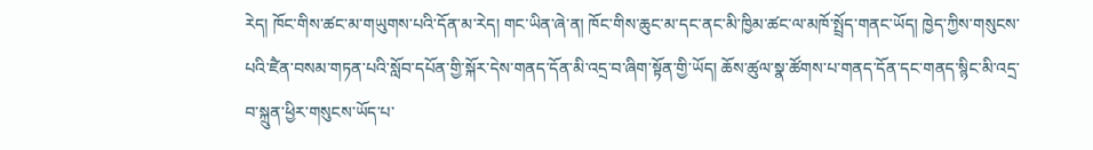རེད། ཁོང་གིས་ཚང་མ་གཡུགས་པའི་དོན་མ་རེད། གང་ཡིན་ཞེ་ན། ཁོང་གིས་ཆུང་མ་དང་ནང་མི་ཁྱིམ་ཚང་ལ་མཁོ་སྤྲོད་གནང་ཡོད། ཁྱེད་ཀྱིས་གསུངས་པའི་ཛཻན་བསམ་གཏན་པའི་སློབ་དཔོན་གྱི་སྐོར་དེས་གནད་དོན་མི་འདྲ་བ་ཞིག་སྟོན་གྱི་ཡོད། ཆོས་ཚུལ་སྣ་ཚོགས་པ་གནད་དོན་དང་གནད་སྙིང་མི་འདྲ་བ་སྐྲུན་ཕྱིར་གསུངས་ཡོད་པ་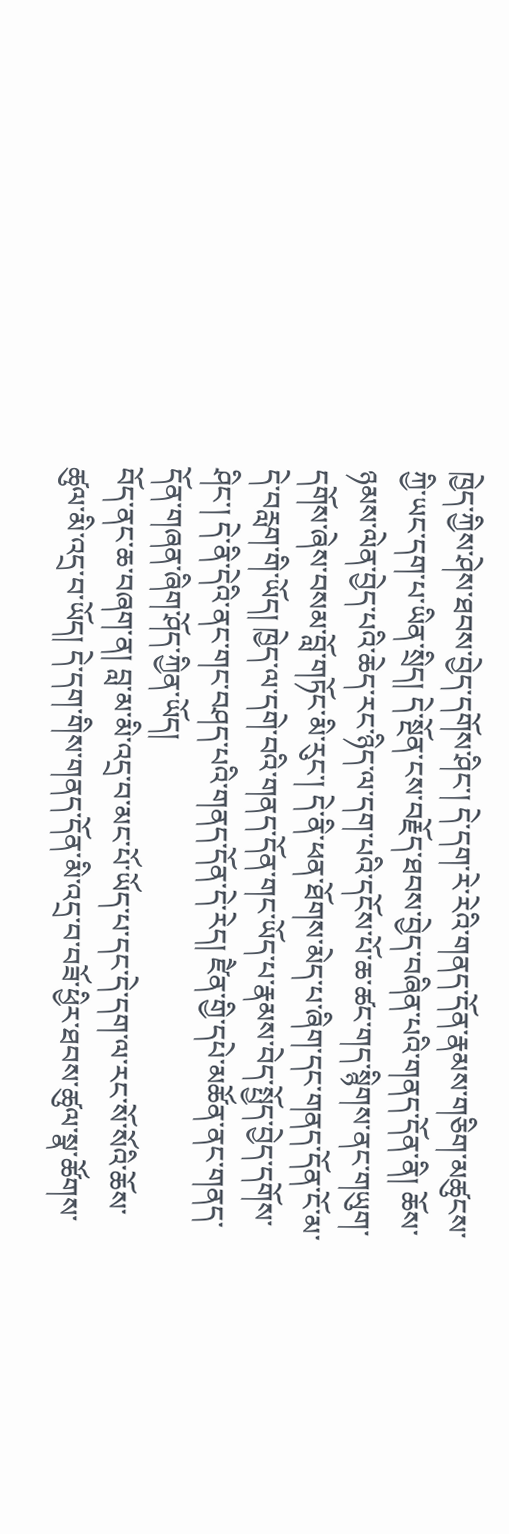ཁྱེད་ཀྱིས་ཤེས་ཐབས་བྱེད་དགོས་ཤིང་། དེ་དག་རེ་རེའི་གནད་དོན་རྣམས་གཅིག་མཚུངས་ཀྱི་ཡང་དག་པ་ཡིན་སྲིད། དེ་སྔོན་ངས་བརྗོད་ཐབས་བྱེད་བཞིན་པའི་གནད་དོན་ནི། ཆོས་ཉམས་ལེན་བྱེད་པའི་ཆེད་རང་ཉིད་ལ་དག་པའི་དངོས་པོ་ཆ་ཚང་གད་སྙིགས་ནང་གཡུག་དགོས་ཞེས་བསམ་བློ་གཏོང་མི་རུང་། དེ་ནི་ཕན་ཐོགས་མེད་པ་ཞིག་དང་གནད་དོན་ངོ་མ་དེ་བརླག་གི་ཡོད། ཁྱེད་ལ་དགེ་བའི་གནད་དོན་གང་ཡོད་པ་རྣམས་བེད་སྤྱོད་བྱེད་དགོས་ཤིང་། དེ་ནི་དེའི་ནང་གང་བཤད་པའི་གནད་དོན་དེ་རེད། ཛཻན་གྱི་དཔེ་མཚོན་ནང་གནད་དོན་གཞན་ཞིག་ཤོད་ཀྱིན་ཡོད།
བོད་ནང་ཆ་བཞག་ན། བླ་མ་མི་འདྲ་བ་མང་པོ་ཡོད་པ་དང་དེ་དག་ལ་རང་སོ་སོའི་ཆོས་ཚུལ་མི་འདྲ་བ་ཡོད། དེ་དག་གིས་གནད་དོན་མི་འདྲ་བ་བཟོ་ཕྱིར་ཐབས་ཚུལ་སྣ་ཚོགས་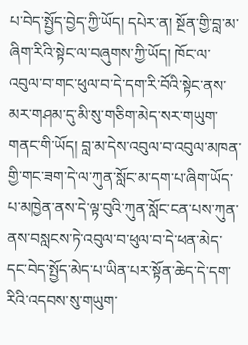པ་བེད་སྤྱོད་བྱེད་ཀྱི་ཡོད། དཔེར་ན། སྔོན་གྱི་བླ་མ་ཞིག་རིའི་སྟེང་ལ་བཞུགས་ཀྱི་ཡོད། ཁོང་ལ་འབུལ་བ་གང་ཕུལ་བ་དེ་དག་རི་བོའི་སྟེང་ནས་མར་གཤམ་དུ་མི་སུ་གཅིག་མེད་སར་གཡུག་གནང་གི་ཡོད། བླ་མ་དེས་འབུལ་བ་འབུལ་མཁན་གྱི་གང་ཟག་དེ་ལ་ཀུན་སློང་མ་དག་པ་ཞིག་ཡོད་པ་མཁྱེན་ནས་དེ་ལྟ་བུའི་ཀུན་སློང་ངན་པས་ཀུན་ནས་བསླངས་ཏེ་འབུལ་བ་ཕུལ་བ་དེ་ཕན་མེད་དང་བེད་སྤྱོད་མེད་པ་ཡིན་པར་སྟོན་ཆེད་དེ་དག་རིའི་འདབས་སུ་གཡུག་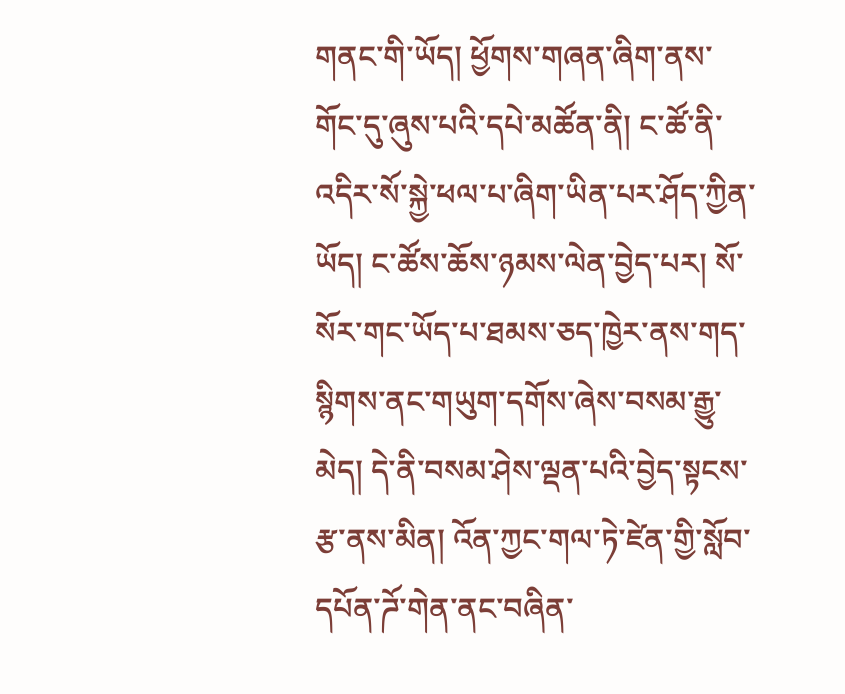གནང་གི་ཡོད། ཕྱོགས་གཞན་ཞིག་ནས་གོང་དུ་ཞུས་པའི་དཔེ་མཚོན་ནི། ང་ཚོ་ནི་འདིར་སོ་སྐྱེ་ཕལ་པ་ཞིག་ཡིན་པར་ཤོད་ཀྱིན་ཡོད། ང་ཚོས་ཆོས་ཉམས་ལེན་བྱེད་པར། སོ་སོར་གང་ཡོད་པ་ཐམས་ཅད་ཁྱེར་ནས་གད་སྙིགས་ནང་གཡུག་དགོས་ཞེས་བསམ་རྒྱུ་མེད། དེ་ནི་བསམ་ཤེས་ལྡན་པའི་བྱེད་སྟངས་རྩ་ནས་མིན། འོན་ཀྱང་གལ་ཏེ་ཛེན་གྱི་སློབ་དཔོན་ཌོ་གེན་ནང་བཞིན་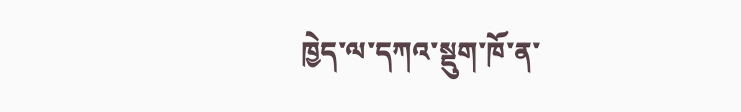ཁྱེད་ལ་དཀའ་སྡུག་ཁོ་ན་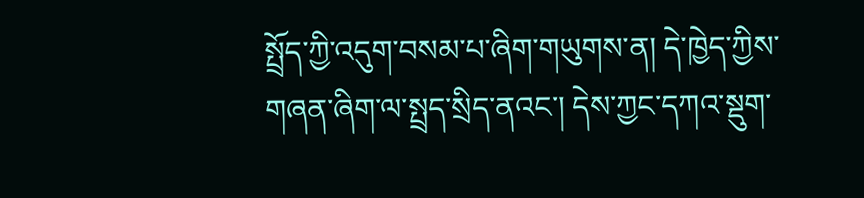སྤྲོད་ཀྱི་འདུག་བསམ་པ་ཞིག་གཡུགས་ན། དེ་ཁྱེད་ཀྱིས་གཞན་ཞིག་ལ་སྤྲད་སྲིད་ནའང་། དེས་ཀྱང་དཀའ་སྡུག་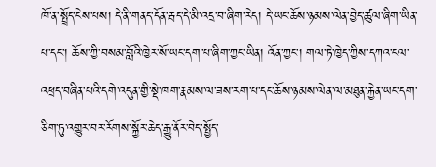ཁོ་ན་སྤྲོད་ངེས་པས། དེ་ནི་གནད་དོན་རྦད་དེ་མི་འདྲ་བ་ཞིག་རེད། དེ་ཡང་ཆོས་ཉམས་ལེན་བྱེད་ཚུལ་ཞིག་ཡིན་པ་དང་། ཆོས་ཀྱི་བསམ་བློའི་ཁྱེར་སོ་ཡང་དག་པ་ཞིག་ཀྱང་ཡིན། འོན་ཀྱང་། གལ་ཏེ་ཁྱེད་ཀྱིས་དཀའ་ངལ་འཕྲད་བཞིན་པའི་དགེ་འདུན་གྱི་སྡེ་ཁག་རྣམས་ལ་ཟས་རག་པ་དང་ཆོས་ཉམས་ལེན་ལ་མཐུན་རྐྱེན་ཡང་དག་ཅིག་ཏུ་འགྱུར་བར་རོགས་སྐྱོར་ཆེད་རྒྱུ་ནོར་བེད་སྤྱོད་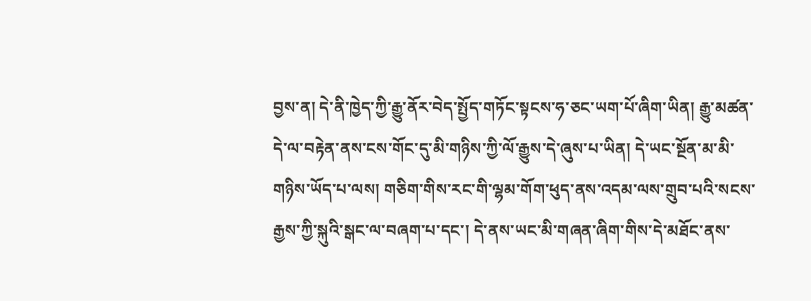བྱས་ན། དེ་ནི་ཁྱེད་ཀྱི་རྒྱུ་ནོར་བེད་སྤྱོད་གཏོང་སྟངས་ཧ་ཅང་ཡག་པོ་ཞིག་ཡིན། རྒྱུ་མཚན་དེ་ལ་བརྟེན་ནས་ངས་གོང་དུ་མི་གཉིས་ཀྱི་ལོ་རྒྱུས་དེ་ཞུས་པ་ཡིན། དེ་ཡང་སྔོན་མ་མི་གཉིས་ཡོད་པ་ལས། གཅིག་གིས་རང་གི་ལྷམ་གོག་ཕུད་ནས་འདམ་ལས་གྲུབ་པའི་སངས་རྒྱས་ཀྱི་སྐུའི་སྒང་ལ་བཞག་པ་དང་། དེ་ནས་ཡང་མི་གཞན་ཞིག་གིས་དེ་མཐོང་ནས་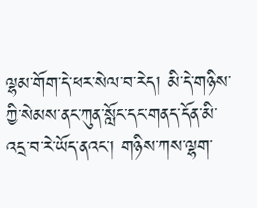ལྷམ་གོག་དེ་ཕར་སེལ་བ་རེད། མི་དེ་གཉིས་ཀྱི་སེམས་ནང་ཀུན་སློང་དང་གནད་དོན་མི་འདྲ་བ་རེ་ཡོད་ནའང་། གཉིས་ཀས་ལྷག་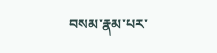བསམ་རྣམ་པར་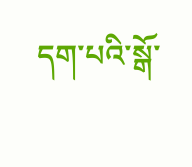དག་པའི་སྒོ་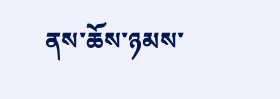ནས་ཆོས་ཉམས་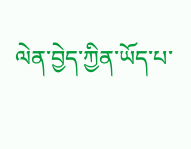ལེན་བྱེད་ཀྱིན་ཡོད་པ་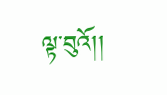ལྟ་བུའོ།།